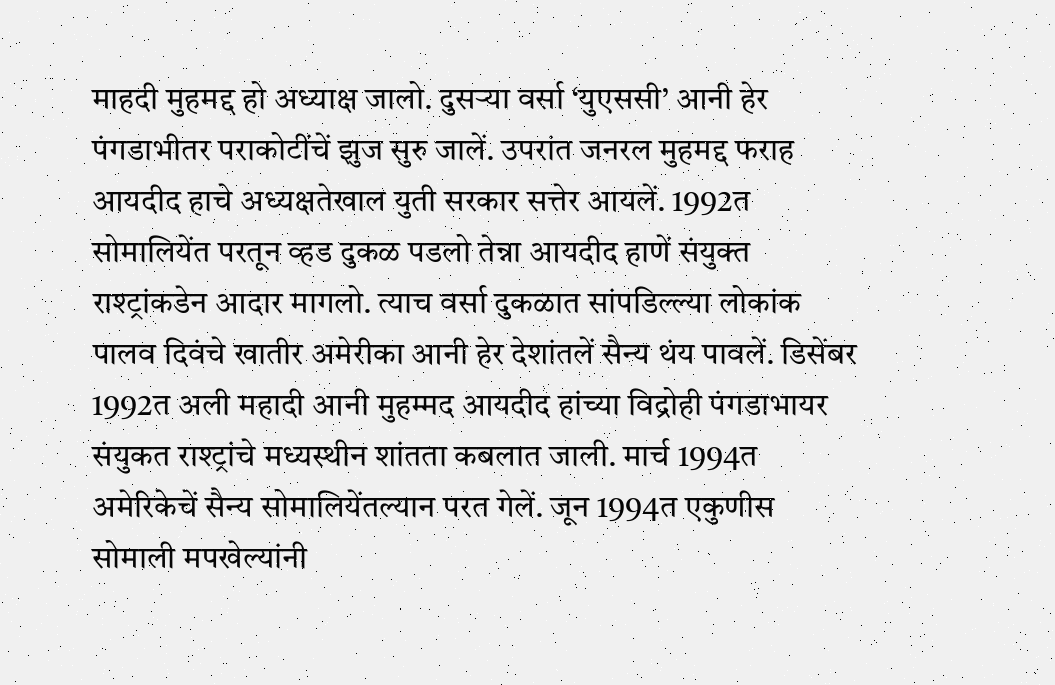माहदी मुहमद्द हो अध्याक्ष जालो. दुसऱ्या वर्सा ‘युएससी’ आनी हेर पंगडाभीतर पराकोटींचें झुज सुरु जालें. उपरांत जनरल मुहमद्द फराह आयदीद हाचे अध्यक्षतेखाल युती सरकार सत्तेर आयलें. 1992त सोमालियेंत परतून व्हड दुकळ पडलो तेन्ना आयदीद हाणें संयुक्त राश्ट्रांकडेन आदार मागलो. त्याच वर्सा दुकळात सांपडिल्ल्या लोकांक पालव दिवंचे खातीर अमेरीका आनी हेर देशांतलें सैन्य थंय पावलें. डिसेंबर 1992त अली महादी आनी मुहम्मद आयदीद हांच्या विद्रोही पंगडाभायर संयुकत राश्ट्रांचे मध्यस्थीन शांतता कबलात जाली. मार्च 1994त अमेरिकेचें सैन्य सोमालियेंतल्यान परत गेलें. जून 1994त एकुणीस सोमाली मपखेल्यांनी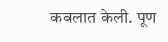कबलात केली. पूण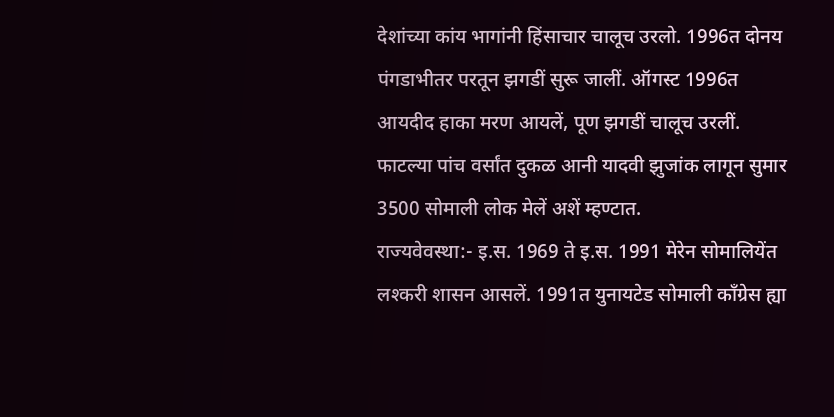देशांच्या कांय भागांनी हिंसाचार चालूच उरलो. 1996त दोनय पंगडाभीतर परतून झगडीं सुरू जालीं. ऑगस्ट 1996त आयदीद हाका मरण आयलें, पूण झगडीं चालूच उरलीं. फाटल्या पांच वर्सांत दुकळ आनी यादवी झुजांक लागून सुमार 3500 सोमाली लोक मेलें अशें म्हण्टात.
राज्यवेवस्था:- इ.स. 1969 ते इ.स. 1991 मेरेन सोमालियेंत लश्करी शासन आसलें. 1991त युनायटेड सोमाली काँग्रेस ह्या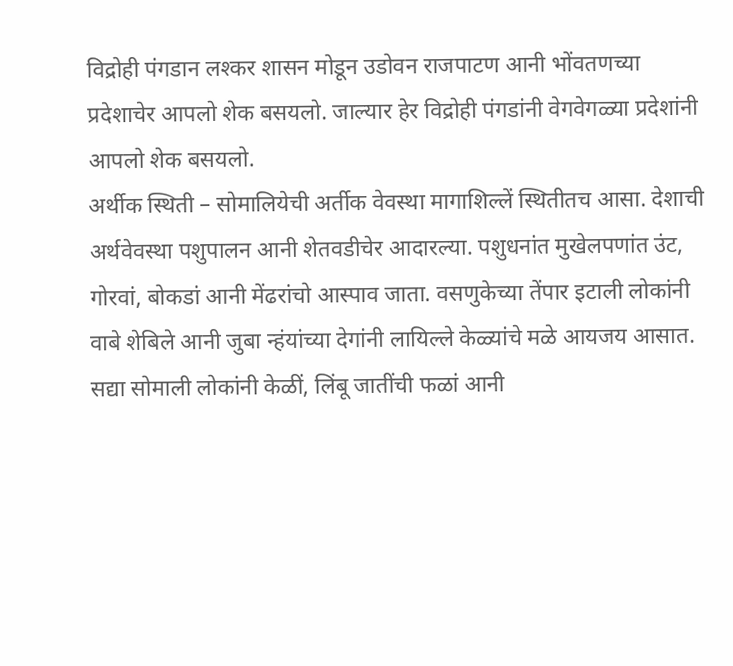विद्रोही पंगडान लश्कर शासन मोडून उडोवन राजपाटण आनी भोंवतणच्या प्रदेशाचेर आपलो शेक बसयलो. जाल्यार हेर विद्रोही पंगडांनी वेगवेगळ्या प्रदेशांनी आपलो शेक बसयलो.
अर्थीक स्थिती – सोमालियेची अर्तीक वेवस्था मागाशिल्लें स्थितीतच आसा. देशाची अर्थवेवस्था पशुपालन आनी शेतवडीचेर आदारल्या. पशुधनांत मुखेलपणांत उंट, गोरवां, बोकडां आनी मेंढरांचो आस्पाव जाता. वसणुकेच्या तेंपार इटाली लोकांनी वाबे शेबिले आनी जुबा न्हंयांच्या देगांनी लायिल्ले केळ्यांचे मळे आयजय आसात. सद्या सोमाली लोकांनी केळीं, लिंबू जातींची फळां आनी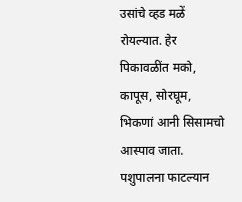उसांचे व्हड मळें रोयल्यात. हेर पिकावळींत मको, कापूस, सोरघूम, भिकणां आनी सिसामचो आस्पाव जाता. पशुपालना फाटल्यान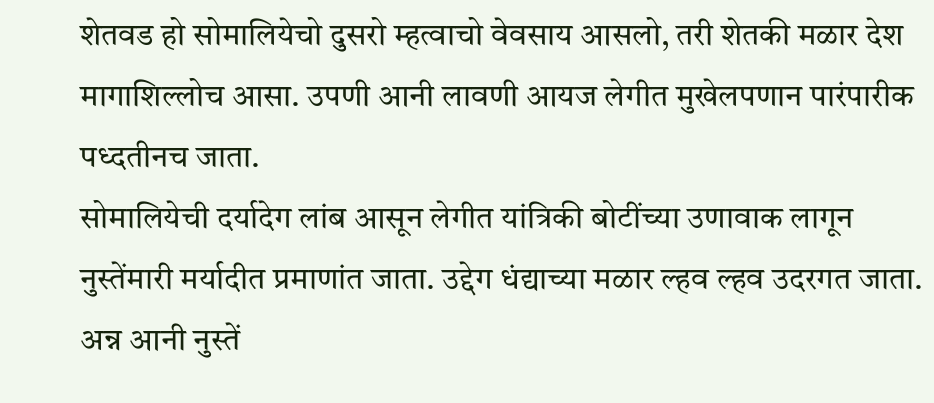शेतवड हो सोमालियेचो दुसरो म्हत्वाचो वेवसाय आसलो, तरी शेतकी मळार देश मागाशिल्लोच आसा. उपणी आनी लावणी आयज लेगीत मुखेलपणान पारंपारीक पध्दतीनच जाता.
सोमालियेची दर्यादेग लांब आसून लेगीत यांत्रिकी बोटींच्या उणावाक लागून नुस्तेंमारी मर्यादीत प्रमाणांत जाता. उद्देग धंद्याच्या मळार ल्हव ल्हव उदरगत जाता. अन्न आनी नुस्तें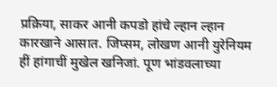प्रक्रिया, साकर आनी कपडो हांचे ल्हान ल्हान कारखाने आसात. जिप्सम, लोखण आनी युरेनियम हीं हांगाचीं मुखेल खनिजां. पूण भांडवलाच्या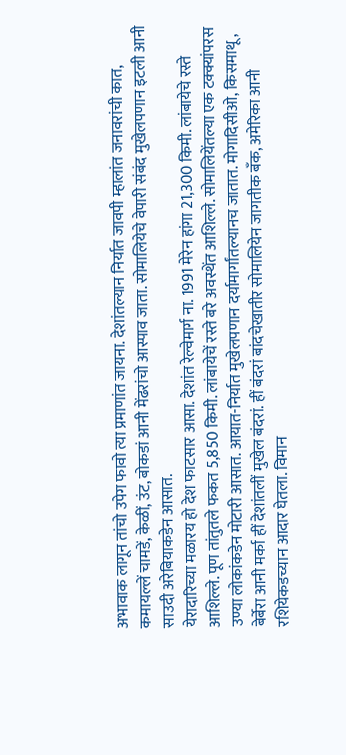अभावाक लागून तांचो उपेग फावो त्या प्रमाणांत जायना. देशांतल्यान निर्यात जावपी म्हालांत जनावरांची कात, कमायल्लें चामडें, केळीं, उंट, बोकडां आनी मेंढरांचो आस्पाव जाता. सोमालियेचे वेपारी संबंद मुखेलपणान इटली आनी साउदी अरेबियाकडेन आसात.
येरादारिच्या मळारय हो देश फाटसार आसा. देशांत रेल्वेमार्ग ना. 1991 मेरेन हांगा 21,300 किमी. लांबायेचे रस्ते आशिल्ले. पूण तांतुतले फकत 5,850 किमी. लांबायेचें रस्ते बरे अवस्थेंत आशिल्ले. सोमालियेंतल्या एक टक्क्यांपरस उण्या लोकांकडेन मोटारी आसात. आयात-निर्यात मुखेलपणान दर्यामार्गांतल्यानच जातात. मोगादिसीओ, किसमाथू, बेर्बेरा आनी मर्का हीं देशांतलीं मुखेल बंदरां. हीं बंदरां बांदचेखातीर सोमालियेन जागतीक बँक, अमेरिका आनी रशियेकडच्यान आदार घेतला. विमान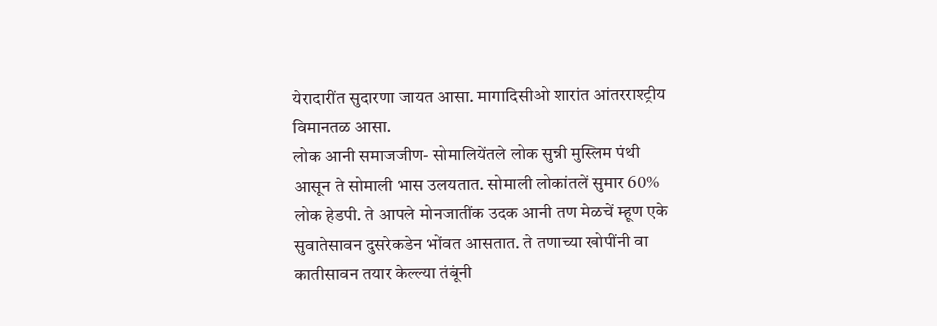येरादारींत सुदारणा जायत आसा. मागादिसीओ शारांत आंतरराश्ट्रीय विमानतळ आसा.
लोक आनी समाजजीण- सोमालियेंतले लोक सुन्नी मुस्लिम पंथी आसून ते सोमाली भास उलयतात. सोमाली लोकांतलें सुमार 60% लोक हेडपी. ते आपले मोनजातींक उदक आनी तण मेळचें म्हूण एके सुवातेसावन दुसरेकडेन भोंवत आसतात. ते तणाच्या खोपींनी वा कातीसावन तयार केल्ल्या तंबूंनी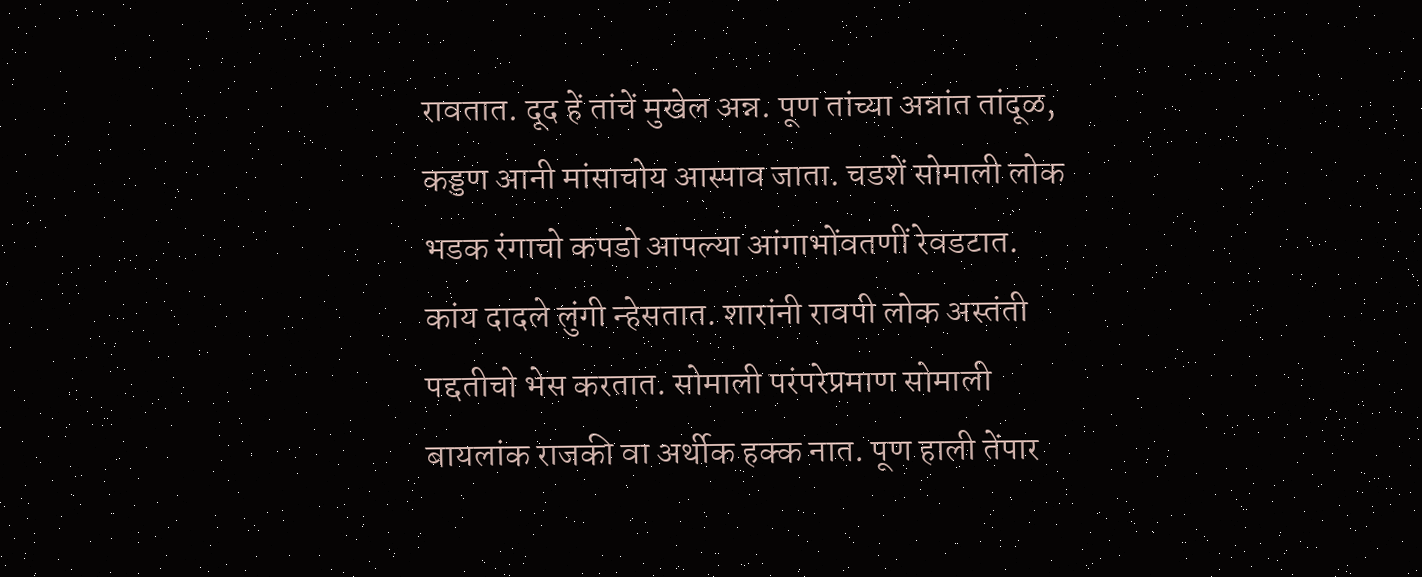रावतात. दूद हें तांचें मुखेल अन्न. पूण तांच्या अन्नांत तांदूळ, कड्डण आनी मांसाचोय आस्पाव जाता. चडशें सोमाली लोक भडक रंगाचो कपडो आपल्या आंगाभोंवतणीं रेवडटात. कांय दादले लुंगी न्हेसतात. शारांनी रावपी लोक अस्तंती पद्दतीचो भेस करतात. सोमाली परंपरेप्रमाण सोमाली बायलांक राजकी वा अर्थीक हक्क नात. पूण हाली तेंपार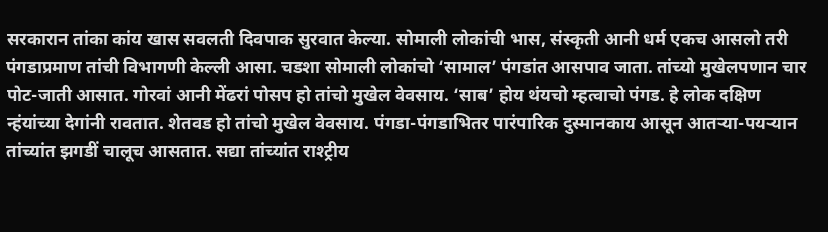सरकारान तांका कांय खास सवलती दिवपाक सुरवात केल्या. सोमाली लोकांची भास, संस्कृती आनी धर्म एकच आसलो तरी पंगडाप्रमाण तांची विभागणी केल्ली आसा. चडशा सोमाली लोकांचो ‘सामाल’ पंगडांत आसपाव जाता. तांच्यो मुखेलपणान चार पोट-जाती आसात. गोरवां आनी मेंढरां पोसप हो तांचो मुखेल वेवसाय. ‘साब’ होय थंयचो म्हत्वाचो पंगड. हे लोक दक्षिण न्हंयांच्या देगांनी रावतात. शेतवड हो तांचो मुखेल वेवसाय. पंगडा-पंगडाभितर पारंपारिक दुस्मानकाय आसून आतऱ्या-पयऱ्यान तांच्यांत झगडीं चालूच आसतात. सद्या तांच्यांत राश्ट्रीय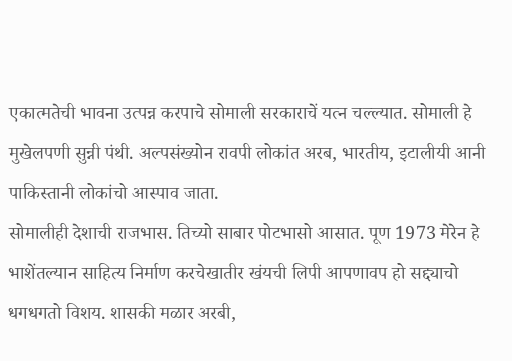एकात्मतेची भावना उत्पन्न करपाचे सोमाली सरकाराचें यत्न चल्ल्यात. सोमाली हे मुखेलपणी सुन्नी पंथी. अल्पसंख्योन रावपी लोकांत अरब, भारतीय, इटालीयी आनी पाकिस्तानी लोकांचो आस्पाव जाता.
सोमालीही देशाची राजभास. तिच्यो साबार पोटभासो आसात. पूण 1973 मेरेन हे भाशेंतल्यान साहित्य निर्माण करचेखातीर खंयची लिपी आपणावप हो सद्द्याचो धगधगतो विशय. शासकी मळार अरबी,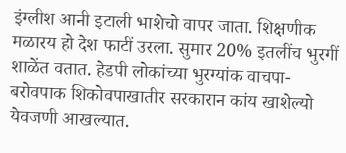इंग्लीश आनी इटाली भाशेचो वापर जाता. शिक्षणीक मळारय हो देश फाटीं उरला. सुमार 20% इतलींच भुरगीं शाळेंत वतात. हेडपी लोकांच्या भुरग्यांक वाचपा-बरोवपाक शिकोवपाखातीर सरकारान कांय खाशेल्यो येवजणी आखल्यात.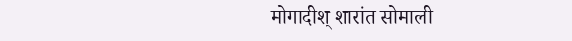मोगादीश् शारांत सोमाली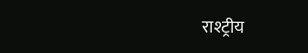राश्ट्रीय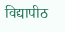विद्यापीठ